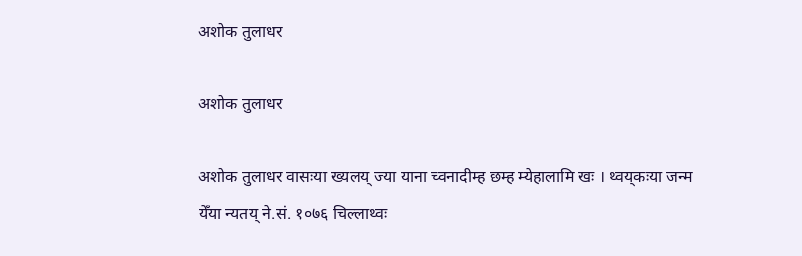अशोक तुलाधर

अशोक तुलाधर

अशोक तुलाधर वासःया ख्यलय्‌ ज्या याना च्वनादीम्ह छम्ह म्येहालामि खः । थ्वय्‌कःया जन्म येँया न्यतय्‌ ने.सं. १०७६ चिल्लाथ्वः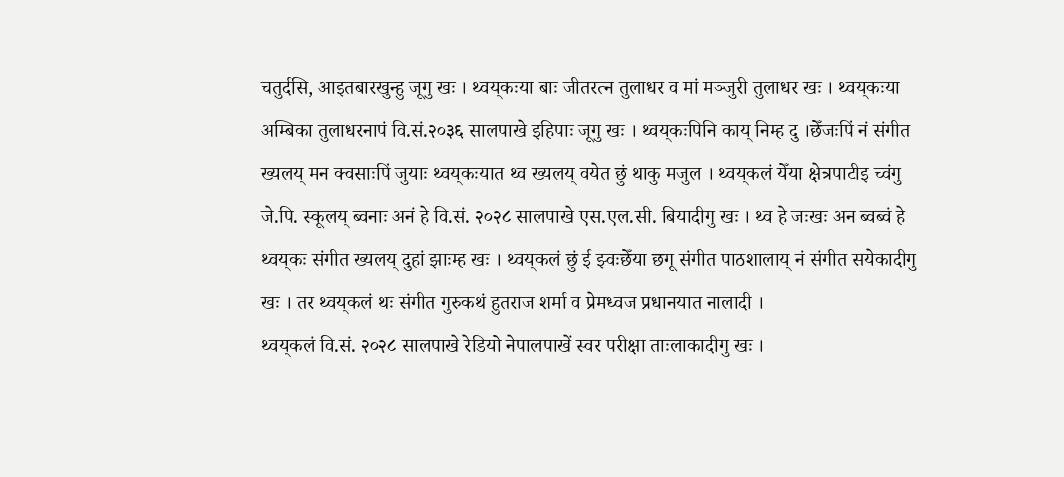चतुर्दसि, आइतबारखुन्हु जूगु खः । थ्वय्‌कःया बाः जीतरत्न तुलाधर व मां मञ्जुरी तुलाधर खः । थ्वय्‌कःया अम्बिका तुलाधरनापं वि.सं.२०३६ सालपाखे इहिपाः जूगु खः । थ्वय्‌कःपिनि काय्‌ निम्ह दु ।छेँजःपिं नं संगीत ख्यलय्‌ मन क्वसाःपिं जुयाः थ्वय्‌कःयात थ्व ख्यलय्‌ वयेत छुं थाकु मजुल । थ्वय्‌कलं येँया क्षेत्रपाटीइ च्वंगु जे.पि. स्कूलय्‌ ब्वनाः अनं हे वि.सं. २०२८ सालपाखे एस.एल.सी. बियादीगु खः । थ्व हे जःखः अन ब्वब्वं हे थ्वय्‌कः संगीत ख्यलय्‌ दुहां झाःम्ह खः । थ्वय्‌कलं छुं ई झ्वःछेँया छगू संगीत पाठशालाय्‌ नं संगीत सयेकादीगु खः । तर थ्वय्‌कलं थः संगीत गुरुकथं हुतराज शर्मा व प्रेमध्वज प्रधानयात नालादी ।
थ्वय्‌कलं वि.सं. २०२८ सालपाखे रेडियो नेपालपाखें स्वर परीक्षा ताःलाकादीगु खः ।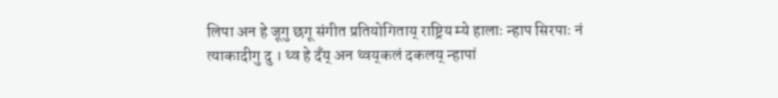लिपा अन हे जूगु छगू संगीत प्रतियोगिताय्‌ राष्ट्रिय म्ये हालाः न्हाप सिरपाः नं त्याकादीगु दु । थ्व हे दँय्‌ अन थ्वय्‌कलं दकलय्‌ न्हापां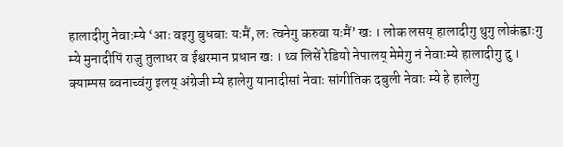हालादीगु नेवाःम्ये ‘आः वइगु बुधबाः यःमैं, लः त्वनेगु करुवा यःमैं’ खः । लोक लसय्‌ हालादीगु थुगु लोकंह्वाःगु म्ये मुनादीपिं राजु तुलाधर व ईश्वरमान प्रधान खः । थ्व लिसें रेडियो नेपालय्‌ मेमेगु नं नेवाःम्ये हालादीगु दु ।
क्याम्पस ब्वनाच्वंगु इलय्‌ अंग्रेजी म्ये हालेगु यानादीसां नेवाः सांगीतिक दबुली नेवाः म्ये हे हालेगु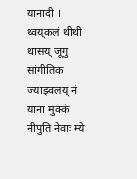यानादी । थ्वय्‌कलं थीथी थासय्‌ जूगु सांगीतिक ज्याझ्वलय्‌ नं याना मुक्कं नीपुति नेवाः म्ये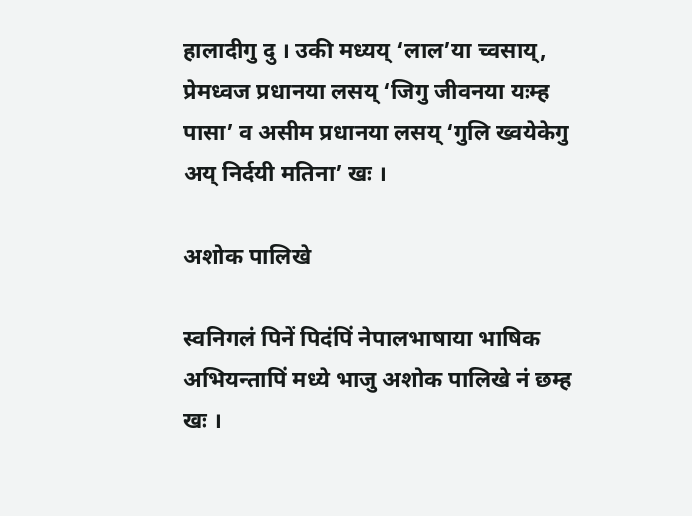हालादीगु दु । उकी मध्यय्‌ ‘लाल’या च्वसाय्‌, प्रेमध्वज प्रधानया लसय्‌ ‘जिगु जीवनया यःम्ह पासा’ व असीम प्रधानया लसय्‌ ‘गुलि ख्वयेकेगु अय्‌ निर्दयी मतिना’ खः ।

अशोक पालिखे

स्वनिगलं पिनें पिदंपिं नेपालभाषाया भाषिक अभियन्तापिं मध्ये भाजु अशोक पालिखे नं छम्ह खः ।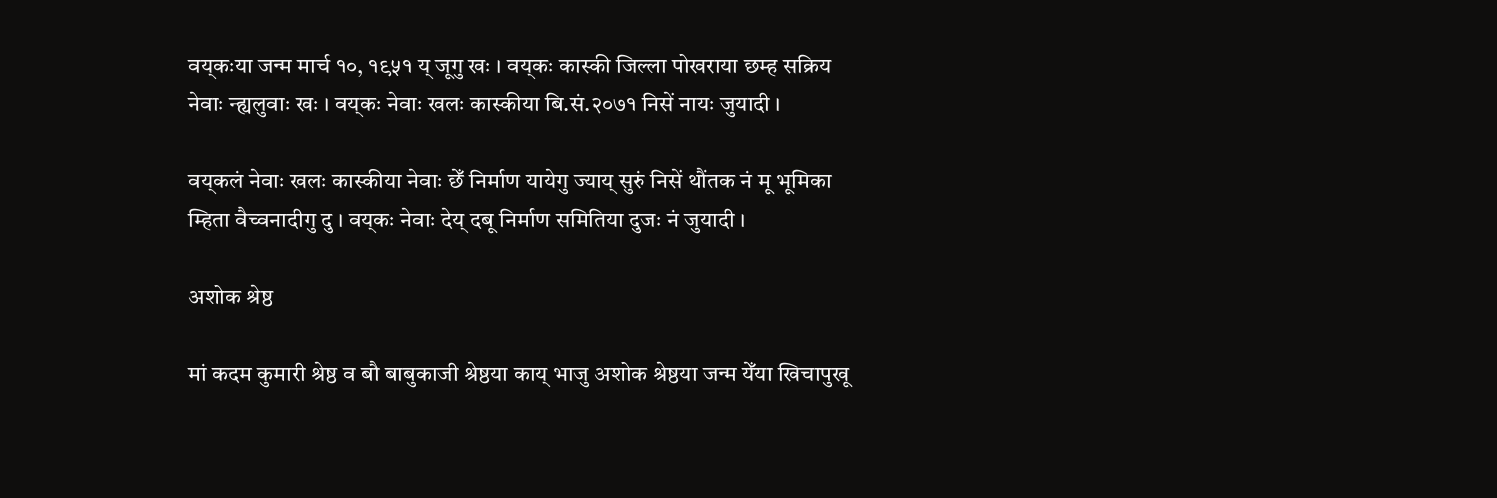वय्‌कःया जन्म मार्च १०, १९५१ य् जूगु खः । वय्‌कः कास्की जिल्ला पोखराया छम्ह सक्रिय नेवाः न्ह्यलुवाः खः । वय्‌कः नेवाः खलः कास्कीया बि.सं.२०७१ निसें नायः जुयादी ।

वय्‌कलं नेवाः खलः कास्कीया नेवाः छेँ निर्माण यायेगु ज्याय् सुरुं निसें थौंतक नं मू भूमिका म्हिता वैच्वनादीगु दु । वय्‌कः नेवाः देय् दबू निर्माण समितिया दुजः नं जुयादी ।

अशोक श्रेष्ठ

मां कदम कुमारी श्रेष्ठ व बौ बाबुकाजी श्रेष्ठया काय् भाजु अशोक श्रेष्ठया जन्म येँया खिचापुखू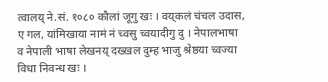त्वालय् ने.सं. १०८० कौलां जूगु खः । वय्‌कलं चंचल उदास, ए गल, यांमिखाया नामं नं च्वसु च्वयादीगु दु । नेपालभाषा व नेपाली भाषा लेखनय् दख्खल दुम्ह भाजु श्रेष्ठया च्वज्या विधा निवन्ध खः ।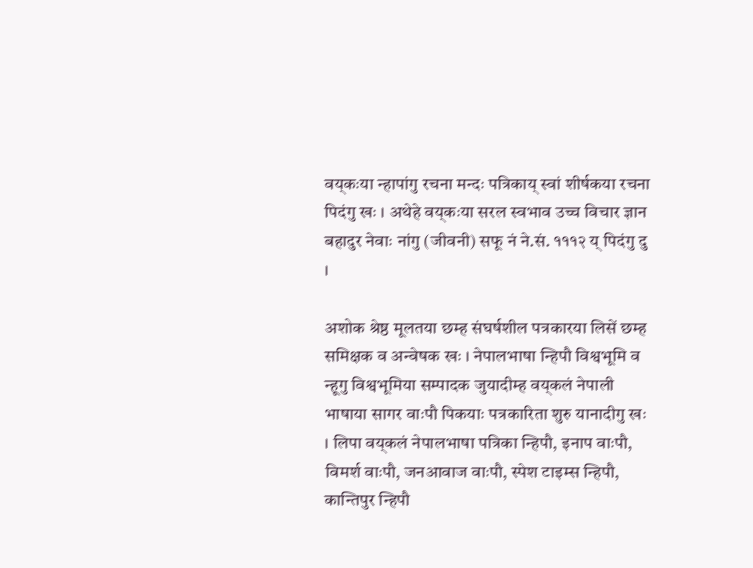वय्‌कःया न्हापांगु रचना मन्दः पत्रिकाय् स्वां शीर्षकया रचना पिदंगु खः । अथेहे वय्‌कःया सरल स्वभाव उच्च विचार ज्ञान बहादुर नेवाः नांगु (जीवनी) सफू नं ने.सं. १११२ य् पिदंगु दु ।

अशोक श्रेष्ठ मूलतया छम्ह संघर्षशील पत्रकारया लिसें छम्ह समिक्षक व अन्वेषक खः । नेपालभाषा न्हिपौ विश्वभूमि व न्हूगु विश्वभूमिया सम्पादक जुयादीम्ह वय्‌कलं नेपाली भाषाया सागर वाःपौ पिकयाः पत्रकारिता शुरु यानादीगु खः । लिपा वय्‌कलं नेपालभाषा पत्रिका न्हिपौ, इनाप वाःपौ, विमर्श वाःपौ, जनआवाज वाःपौ, स्पेश टाइम्स न्हिपौ, कान्तिपुर न्हिपौ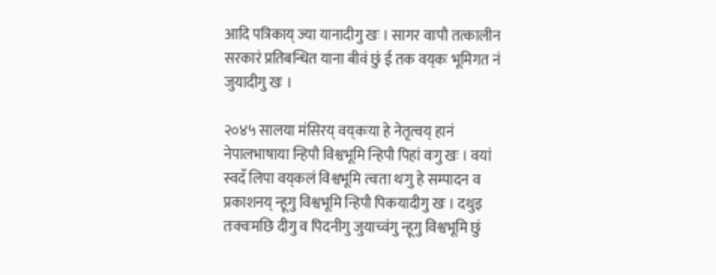आदि पत्रिकाय् ज्या यानादीगु खः । सागर वाःपौ तत्कालीन सरकारं प्रतिबन्धित याना बीवं छुं ई तक वय्‌कः भूमिगत नं जुयादीगु खः ।

२०४५ सालया मंसिरय् वय्‌कःया हे नेतृत्वय् हानं नेपालभाषाया न्हिपौ विश्वभूमि न्हिपौ पिहां वःगु खः । वयां स्वदँ लिपा वय्‌कलं विश्वभूमि त्वःता थःगु हे सम्पादन व प्रकाशनय् न्हूगु विश्वभूमि न्हिपौ पिकयादीगु खः । दथुइ तःक्वःमछि दीगु व पिदनीगु जुयाच्वंगु न्हूगु विश्वभूमि छुं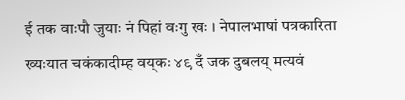ई तक वाःपौ जुयाः नं पिहां वःगु खः । नेपालभाषां पत्रकारिता ख्यःयात चकंकादीम्ह वय्‌कः ४९ दँ जक दुबलय् मत्यवं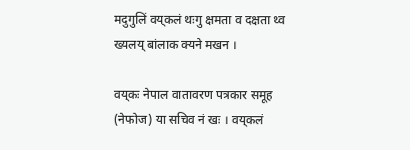मदुगुलिं वय्‌कलं थःगु क्षमता व दक्षता थ्व ख्यलय् बांलाक क्यने मखन ।

वय्‌कः नेपाल वातावरण पत्रकार समूह (नेफोज) या सचिव नं खः । वय्‌कलं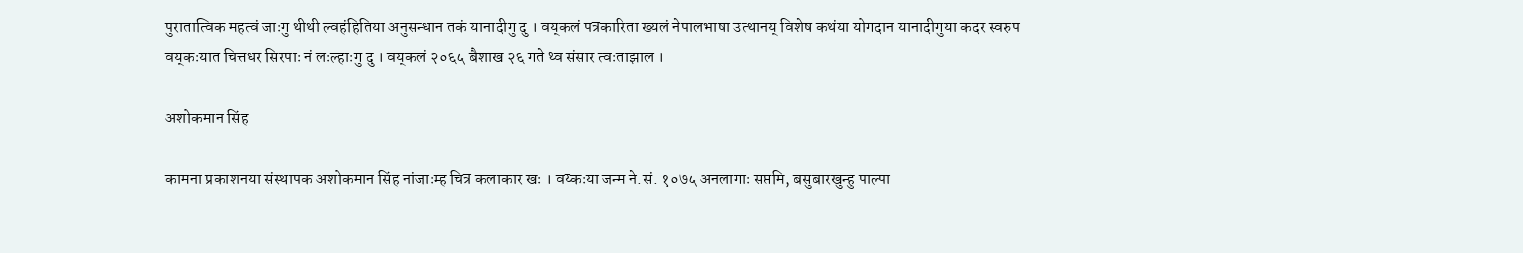पुरातात्विक महत्वं जाःगु थीथी ल्वहंहितिया अनुसन्धान तकं यानादीगु दु । वय्‌कलं पत्रकारिता ख्यलं नेपालभाषा उत्थानय् विशेष कथंया योगदान यानादीगुया कदर स्वरुप वय्‌कःयात चित्तधर सिरपाः नं लःल्हाःगु दु । वय्‌कलं २०६५ बैशाख २६ गते थ्व संसार त्वःताझाल ।

अशोकमान सिंह

कामना प्रकाशनया संस्थापक अशोकमान सिंह नांजाःम्ह चित्र कलाकार खः । वय्कःया जन्म ने.सं. १०७५ अनलागाः सप्तमि, बसुबारखुन्हु पाल्पा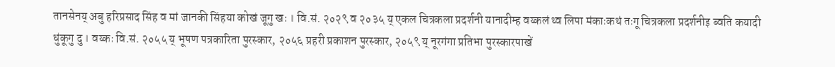तानसेनय् अबु हरिप्रसाद सिंह व मां जानकी सिंहया कोखं जूगु खः । वि.सं. २०२९ व २०३५ य् एकल चित्रकला प्रदर्शनी यानादीम्ह वय्कलं थ्व लिपा मंकाःकथं तःगू चित्रकला प्रदर्शनीइ ब्वति कयादी धुंकूगु दु । वय्कः वि.सं. २०५५ य् भूषण पत्रकारिता पुरस्कार, २०५६ प्रहरी प्रकाशन पुरस्कार, २०५९ य् नूरगंगा प्रतिभा पुरस्कारपाखें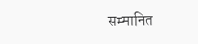सम्मानित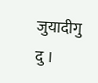जुयादीगु दु ।